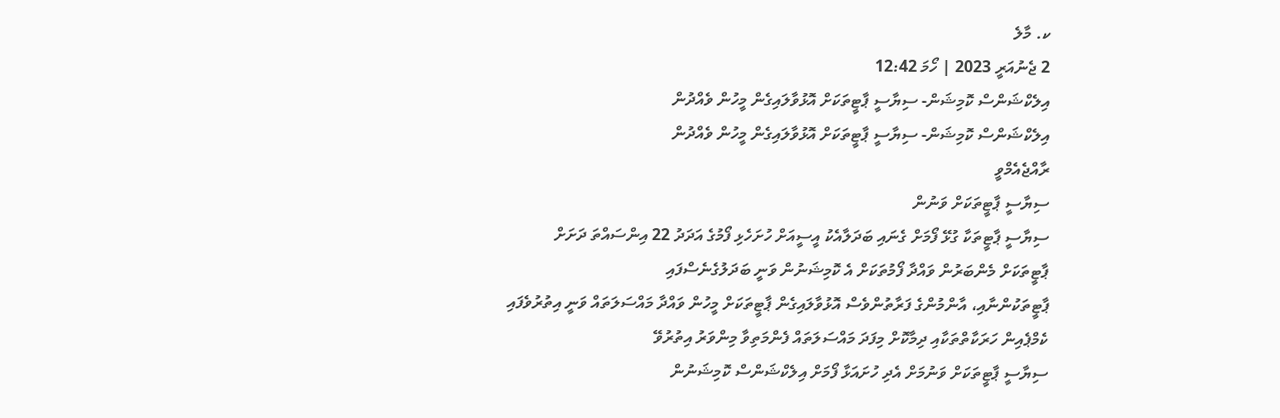ކ. މާލެ
2 ޖެނުއަރީ 2023 | ހޯމަ 12:42
އިލެކްޝަންސް ކޮމިޝަން- ސިޔާސީ ޕާޓީތަކަށް އޮޅުވާލައިގެން މީހުން ވެއްދުން
އިލެކްޝަންސް ކޮމިޝަން- ސިޔާސީ ޕާޓީތަކަށް އޮޅުވާލައިގެން މީހުން ވެއްދުން
ރާއްޖެއެމްވީ
ސިޔާސީ ޕާޓީތަކަށް ވަނުން
ސިޔާސީ ޕާޓީތަކާ ގުޅޭ ފޯމަށް ގެނައި ބަދަލާއެކު އީސީއަށް ހުށަހެޅި ފޯމުގެ އަދަދު 22 އިންސައްތަ ދަށަށް
ޕާޓީތަކަށް މެންބަރުން ވައްދާ ފޯމުތަކަށް އެ ކޮމިޝަނުން ވަނީ ބަދަލުގެނެސްފައި
ޕާޓީތަކުންނާއި، އާންމުންގެ ފަރާތުންވެސް އޮޅުވާލައިގެން ޕާޓީތަކަށް މީހުން ވައްދާ މައްސަލަތައް ވަނީ އިތުރުވެފައި
ކެމްޕެއިން ހަރަކާތްތަކާއި ދިމާކޮށް މިފަދަ މައްސަލަތައް ފެންމަތިވާ މިންވަރު އިތުރުވޭ
ސިޔާސީ ޕާޓީތަކަށް ވަނުމަށް އެދި ހުށައަޅާ ފޯމަށް އިލެކްޝަންސް ކޮމިޝަނުން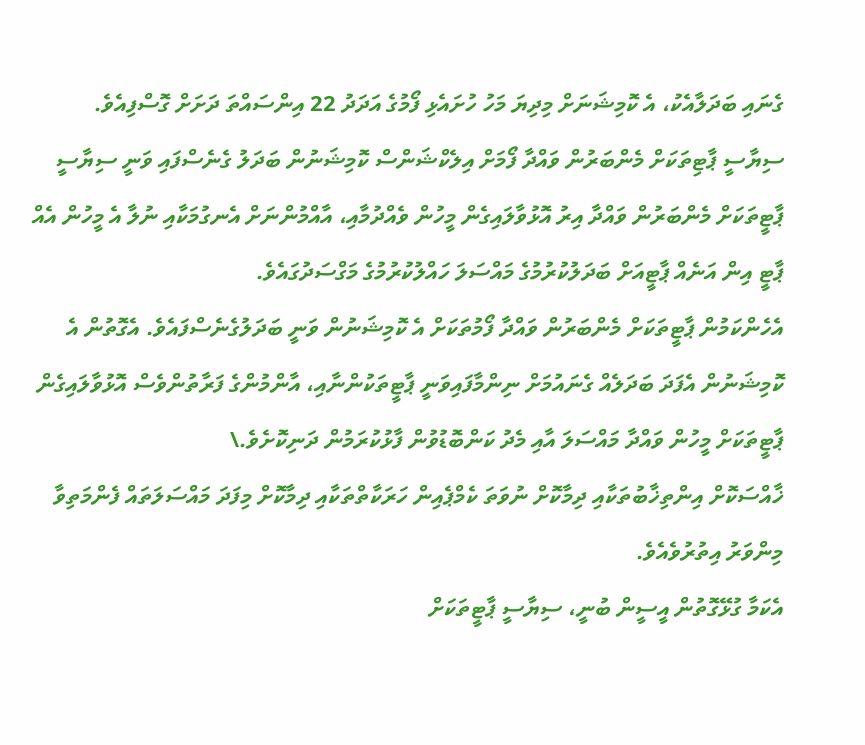ގެނައި ބަދަލާއެކު، އެ ކޮމިޝަނަށް މިދިޔަ މަހު ހުށައެޅި ފޯމުގެ އަދަދު 22 އިންސައްތަ ދަށަށް ގޮސްފިއެވެ.
ސިޔާސީ ޕާޓިތަކަށް މެންބަރުން ވައްދާ ފޯމަށް އިލެކްޝަންސް ކޮމިޝަނުން ބަދަލު ގެނެސްފައި ވަނީ ސިޔާސީ ޕާޓީތަކަށް މެންބަރުން ވައްދާ އިރު އޮޅުވާލައިގެން މީހުން ވެއްދުމާއި، އާއްމުންނަށް އެނގުމަކާއި ނުލާ އެ މީހުން އެއް ޕާޓީ އިން އަނެއް ޕާޓީއަށް ބަދަލުކުރުމުގެ މައްސަލަ ހައްލުކުރުމުގެ މަގްސަދުގައެވެ.
އެހެންކަމުން ޕާޓީތަކަށް މެންބަރުން ވައްދާ ފޯމުތަކަށް އެ ކޮމިޝަނުން ވަނީ ބަދަލުގެނެސްފައެވެ. އެގޮތުން އެ ކޮމިޝަނުން އެފަދަ ބަދަލެއް ގެނައުމަށް ނިންމާފައިވަނީ ޕާޓީތަކުންނާއި، އާންމުންގެ ފަރާތުންވެސް އޮޅުވާލައިގެން ޕާޓީތަކަށް މީހުން ވައްދާ މައްސަލަ އާއި މެދު ކަންބޮޑުވުން ފާޅުކުރަމުން ދަނިކޮށެވެ.\
ޚާއްސަކޮށް އިންތިޚާބުތަކާއި ދިމާކޮށް ނުވަތަ ކެމްޕެއިން ހަރަކާތްތަކާއި ދިމާކޮށް މިފަދަ މައްސަލަތައް ފެންމަތިވާ މިންވަރު އިތުރުވެއެވެ.
އެކަމާ ގުޅޭގޮތުން އީސީން ބުނީ، ސިޔާސީ ޕާޓީތަކަށް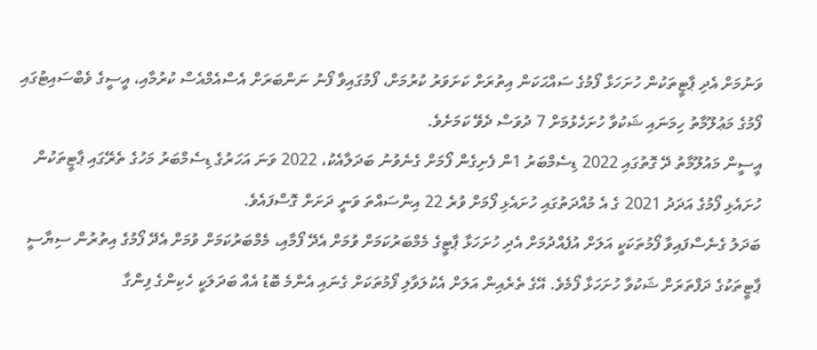ވަނުމަށް އެދި ޕާޓީތަކުން ހުށަހަޅާ ފޯމުގެ ސައްޙަކަން އިތުރަށް ކަށަވަރު ކުރުމަށް، ފޯމުގައިވާ ފޯނު ނަންބަރަށް އެސްއެމްއެސް ކުރުމާއި، އީސީގެ ވެބްސައިޓުގައި ފޯމުގެ މަޢުލޫމާތު ހިމަނައި ޝަކުވާ ހުށަހެޅުމަށް 7 ދުވަސް ދެވޭ ކަމަށެވެ.
އީސީން މައުލޫމާތު ދޭ ގޮތުގައި 2022 ޑިސެމްބަރު 1ން ފެށިގެން ފޯމަށް ގެނެވުނު ބަދަލާއެކު، 2022 ވަނަ އަހަރުގެ ޑިސެމްބަރު މަހުގެ ތެރޭގައި ޕާޓީތަކުން ހުށައެޅި ފޯމުގެ އަދަދު 2021 ގެ އެ މުއްދަތުގައި ހުށައެޅި ފޯމަށް ވުރެ 22 އިންސައްތަ ވަނީ ދަށަށް ގޮސްފައެވެ.
ބަދަލު ގެނެސްފައިވާ ފޯމުތަކަކީ އަލަށް އުފެއްދުމަށް އެދި ހުށަހަޅާ ޕާޓީގެ މެމްބަރުކަމަށް ވުމަށް އެދޭ ފޯމާއި، މެމްބަރުކަމަށް ވުމަށް އެދޭ ފޯމުގެ އިތުރުން ސިޔާސީ ޕާޓީތަކުގެ ދަފްތަރަށް ޝަކުވާ ހުށަހަޅާ ފޯމެވެ. އޭގެ ތެރެއިން އަލަށް އެކުލަވާލި ފޯމުތަކަށް ގެނައި އެންމެ ބޮޑު އެއް ބަދަލަކީ ހެކިންގެ ފިންގާ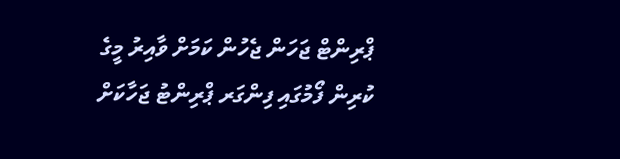ޕްރިންޓް ޖަހަން ޖެހުން ކަމަށް ވާއިރު މީގެ ކުރިން ފޯމުގައި ފިންގަރ ޕްރިންޓު ޖަހާކަށް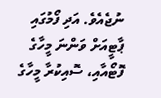ނުޖެއެވެ. އަދި ފޯމުގައި ޕާޓީއަށް ވަންނަ މީހާގެ ފޮޓޯއާއި، ސޮއިކުރާ މީހާގެ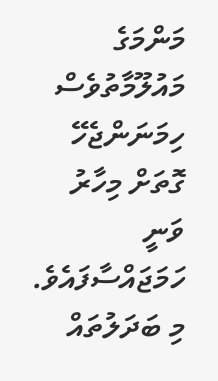މަންމަގެ މައުލޫމާތުވެސް ހިމަނަންޖެހޭ ގޮތަށް މިހާރު ވަނީ ހަމަޖައްސާފައެވެ.
މި ބަދަލުތައް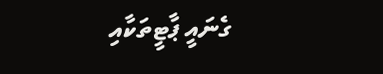ގެނައީ ޕާޓީތަކާއި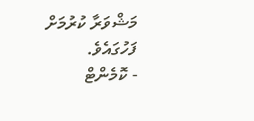މަޝްވަރާ ކުރުމަށް ފަހުގައެވެ.
- ކޮމެންޓް